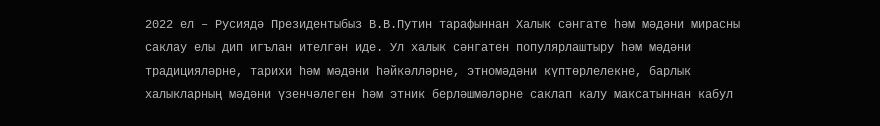2022 ел – Русиядә Президентыбыз В.В.Путин тарафыннан Халык сәнгате һәм мәдәни мирасны саклау елы дип игълан ителгән иде. Ул халык сәнгатен популярлаштыру һәм мәдәни традицияләрне, тарихи һәм мәдәни һәйкәлләрне, этномәдәни күптөрлелекне, барлык халыкларның мәдәни үзенчәлеген һәм этник берләшмәләрне саклап калу максатыннан кабул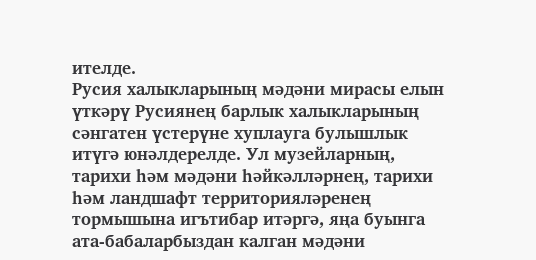ителде.
Русия халыкларының мәдәни мирасы елын үткәрү Русиянең барлык халыкларының сәнгатен үстерүне хуплауга булышлык итүгә юнәлдерелде. Ул музейларның, тарихи һәм мәдәни һәйкәлләрнең, тарихи һәм ландшафт территорияләренең тормышына игътибар итәргә, яңа буынга ата-бабаларбыздан калган мәдәни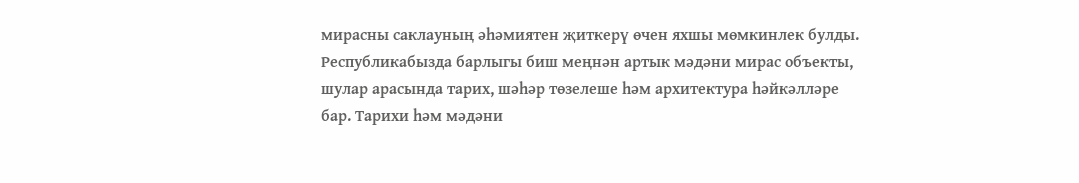мирасны саклауның әһәмиятен җиткерү өчен яхшы мөмкинлек булды.
Республикабызда барлыгы биш меңнән артык мәдәни мирас объекты, шулар арасында тарих, шәһәр төзелеше һәм архитектура һәйкәлләре бар. Тарихи һәм мәдәни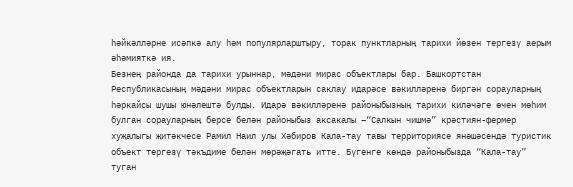һәйкәлләрне исәпкә алу һәм популярларштыру, торак пунктларның тарихи йөзен тергезү аерым әһәмияткә ия.
Безнең районда да тарихи урыннар, мәдәни мирас объектлары бар. Башкортстан Республикасының мәдәни мирас объектларын саклау идарәсе вәкилләренә биргән сорауларның һәркайсы шушы юнәлештә булды. Идарә вәкилләренә районыбызның тарихи киләчәге өчен мөһим булган сорауларның берсе белән районыбыз аксакалы –“Салкын чишмә” крәстиян-фермер хуҗалыгы җитәкчесе Рамил Наил улы Хәбиров Кала-тау тавы территориясе янәшәсендә туристик объект тергезү тәкъдиме белән мөрәҗәгать итте. Бүгенге көндә районыбызда “Кала-тау” туган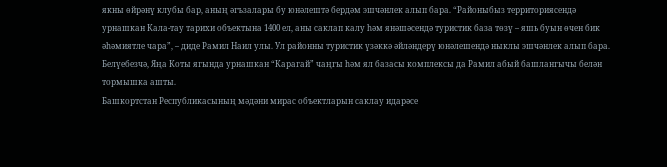якны өйрәнү клубы бар, аның әгъзалары бу юнәлештә бердәм эшчәнлек алып бара. “Районыбыз территориясендә урнашкан Кала-тау тарихи объектына 1400 ел, аны саклап калу һәм янәшәсендә туристик база төзү – яшь буын өчен бик әһәмиятле чара”, – диде Рамил Наил улы. Ул районны туристик үзәккә әйләндерү юнәлешендә ныклы эшчәнлек алып бара. Белүебезчә, Яңа Коты ягында урнашкан “Карагай” чаңгы һәм ял базасы комплексы да Рамил абый башлангычы белән тормышка ашты.
Башкортстан Республикасының мәдәни мирас объектларын саклау идарәсе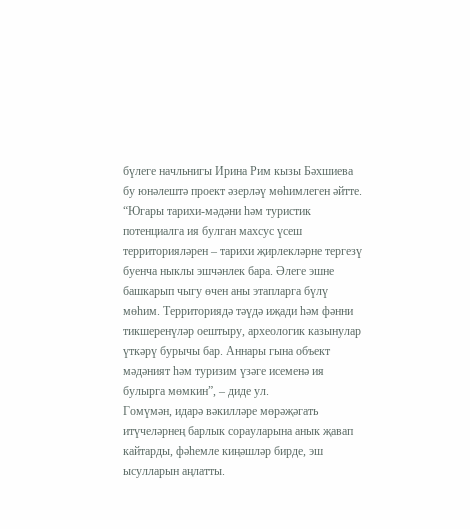бүлеге начльнигы Ирина Рим кызы Бәхшиева бу юнәлештә проект әзерләү мөһимлеген әйтте. “Югары тарихи-мәдәни һәм туристик потенциалга ия булган махсус үсеш территорияләрен – тарихи җирлекләрне тергезү буенча ныклы эшчәнлек бара. Әлеге эшне башкарып чыгу өчен аны этапларга бүлү мөһим. Территориядә тәүдә иҗади һәм фәнни тикшеренүләр оештыру, археологик казынулар үткәрү бурычы бар. Аннары гына объект мәдәният һәм туризим үзәге исеменә ия булырга мөмкин”, – диде ул.
Гомүмән, идарә вәкилләре мөрәҗәгать итүчеләрнең барлык сорауларына анык җавап кайтарды, фәһемле киңәшләр бирде, эш ысулларын аңлатты.